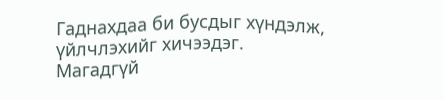Гаднахдаа би бусдыг хүндэлж, үйлчлэхийг хичээдэг.
Магадгүй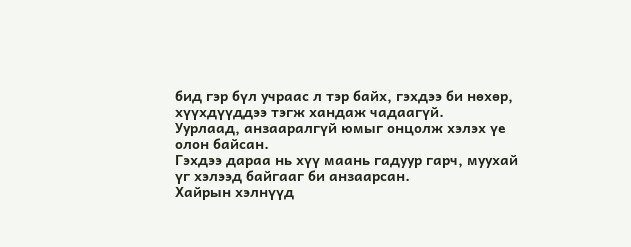бид гэр бүл учраас л тэр байх, гэхдээ би нөхөр, хүүхдүүддээ тэгж хандаж чадаагүй.
Уурлаад, анзааралгүй юмыг онцолж хэлэх үе олон байсан.
Гэхдээ дараа нь хүү маань гадуур гарч, муухай үг хэлээд байгааг би анзаарсан.
Хайрын хэлнүүд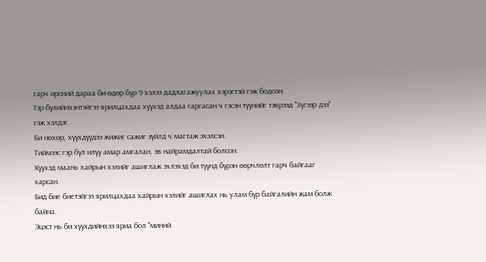гарч ирсний дараа би өдөр бүр 9 хэлээ дадлагажуулах хэрэгтэй гэж бодсон.
Гэр бүлийнхэнтэйгээ ярилцахдаа хүүхэд алдаа гаргасан ч гэсэн түүнийг тэврээд "Зүгээр дээ" гэж хэлдэг.
Би нөхөр, хүүхдүүдээ жижиг сажиг зүйлд ч магтаж эхэлсэн.
Тиймээс гэр бүл илүү амар амгалан, эв найрамдалтай болсон.
Хүүхэд маань хайрын хэлийг ашиглаж эхлэхэд би түүнд бүрэн өөрчлөлт гарч байгааг харсан.
Бид бие биетэйгээ ярилцахдаа хайрын хэлийг ашиглах нь улам бүр байгалийн жам болж байна.
Эцэст нь би хүүхдийнхээ яриа бол "миний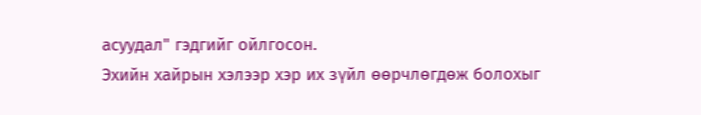асуудал" гэдгийг ойлгосон.
Эхийн хайрын хэлээр хэр их зүйл өөрчлөгдөж болохыг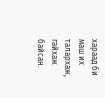хараад би маш их талархаж, гайхаж байсан.